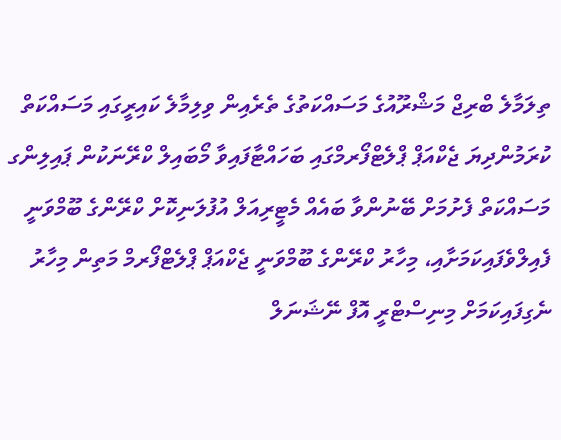ތިލަމާލެ ބްރިޖް މަޝްރޫއުގެ މަސައްކަތުގެ ތެރެއިން ވިލިމާލެ ކައިރީގައި މަސައްކަތް ކުރަމުންދިޔަ ޖެކްއަޕް ޕްލެޓްފޯރމްގައި ބަހައްޓާފައިވާ މޯބައިލް ކްރޭނަކުން ޕައިލިންގ މަސައްކަތް ފެށުމަށް ބޭނުންވާ ބައެއް މެޓީރިއަލް އުފުލަނިކޮށް ކްރޭންގެ ބޫމްވަނީ ފެއިލްވެފައިކަމަށާއި، މިހާރު ކްރޭންގެ ބޫމްވަނީ ޖެކްއަޕް ޕްލެޓްފޯރމް މަތިން މިހާރު ނެގިފައިކަމަށް މިނިސްޓްރީ އޮފް ނޭޝަނަލް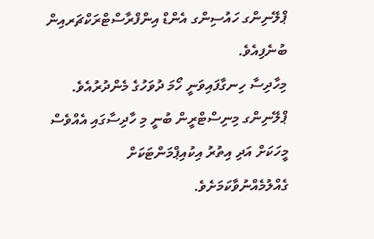ޕްލޭނިންގ ހައުސިންގ އެންޑް އިންފްރާސްޓްރަކްޗަރއިން ބުނެފިއެވެ.
މިހާދިސާ ހިނގާފައިވަނީ ހޯމަ ދުވަހުގެ މެންދުރުއެވެ. ޕްލޭނިންގ މިނިސްޓްރީން ބުނީ މި ހާދިސާގައި އެއްވެސް މީހަކަށް އަދި އިތުރު އިކުއިޕްމަންޓަކަށް ގެއްލުމެއްނުވާކަމަށެވެ.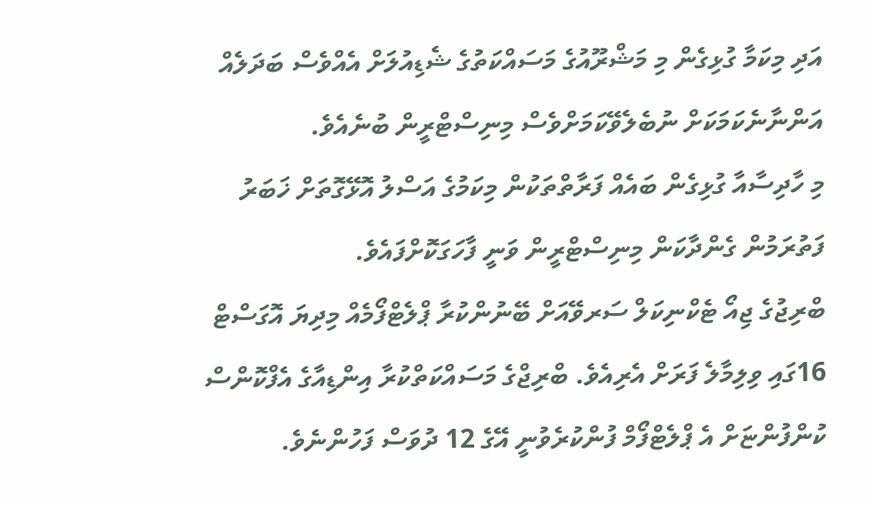އަދި މިކަމާ ގުޅިގެން މި މަޝްރޫއުގެ މަސައްކަތުގެ ޝެޑިއުލަށް އެއްވެސް ބަދަލެއް އަންނާނެކަމަކަށް ނުބެލެވޭކަމަށްވެސް މިނިސްޓްރީން ބުނެއެވެ.
މި ހާދިސާއާ ގުޅިގެން ބައެއް ފަރާތްތަކުން މިކަމުގެ އަސްލު އޮޅޭގޮތަށް ޚަބަރު ފަތުރަމުން ގެންދާކަން މިނިސްޓްރީން ވަނީ ފާހަގަކޮށްފައެވެ.
ބްރިޖުގެ ޖިއޯ ޓެކްނިކަލް ސަރވޭއަށް ބޭނުންކުރާ ޕްލެޓްފޯމެއް މިދިޔަ އޮގަސްޓް 16ގައި ވިލިމާލެ ފަރަށް އެރިއެވެ. ބްރިޖްގެ މަސައްކަތްކުރާ އިންޑިއާގެ އެފްކޮންސް ކުންފުންޏަށް އެ ޕްލެޓްފޯމް ފުންކުރެވުނީ އޭގެ 12 ދުވަސް ފަހުންނެވެ.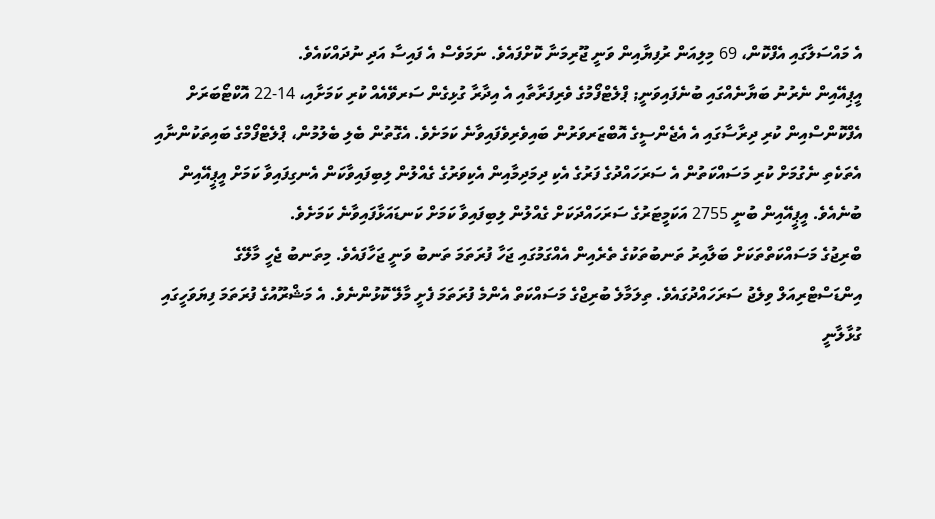އެ މައްސަލާގައި އެފްކޮން، 69 މިލިއަން ރުފިޔާއިން ވަނީ ޖޫރިމަނާ ކޮށްފައެވެ. ނަމަވެސް އެ ފައިސާ އަދި ނުދައްކައެވެ.
އީޕިއޭއިން ނެރުނު ބަޔާނެއްގައި ބުނެފައިވަނީ; ޕްލެޓްފޯމުގެ ވެރިފަރާތާއި އެ އިދާރާ ގުޅިގެން ސަރވޭއެއް ކުރި ކަމަށާއި، 14-22 އޮކްޓޯބަރަށް އެފްކޮންސްއިން ކުރި ދިރާސާގައި އެ އެޖެންސީގެ އޮބްޒަރވަރުން ބައިވެރިވެފައިވާނެ ކަމަށެވެ. އެގޮތުން ބެލި ބެލުމުން، ޕްލެޓްފޯމްގެ ބައިތަކުންނާއި އެތަކެތި ނެގުމަށް ކުރި މަސައްކަތުން އެ ސަރަހައްދުގެ ފަރުގެ އެކި ދިމަދިމާއިން އެކިވަރުގެ ގެއްލުން ލިބިފައިވާކަން އެނގިފައިވާ ކަމަށް އީޕީއޭއިން ބުނެއެވެ. އީޕީއޭއިން ބުނީ 2755 އަކަމީޓަރުގެ ސަރަހައްދަކަށް ގެއްލުން ލިބިފައިވާ ކަމަށް ކަނޑައަޅާފައިވާނެ ކަމަށެވެ.
ބްރިޖުގެ މަސައްކަތްތަކަށް ބަލާއިރު ތަނބުތަކުގެ ތެރެއިން އެއްގަމުގައި ޖަހާ ފުރަތަމަ ތަނބު ވަނީ ޖަހާފައެވެ. މިތަނބު ޖެހީ މާލޭގެ އިންޑަސްޓްރިއަލް ވިލެޖު ސަރަހައްދުގައެވެ. ތިލަމާލެ ބުރިޖްގެ މަސައްކަތް އެންމެ ފުރަތަމަ ފެށީ މާލޭ ކޮޅުންނެވެ. އެ މަޝްރޫއުގެ ފުރަތަމަ ފިޔަވަހީގައި ގުޅާލާނީ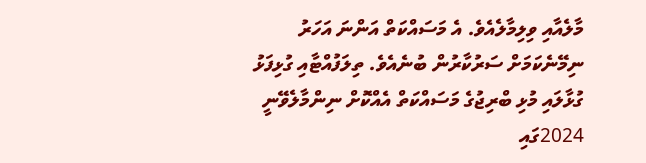މާލެއާއި ވިލިމާލެއެވެ. އެ މަސައްކަތް އަންނަ އަހަރު ނިމޭނެކަމަށް ސަރުކާރުން ބުނެއެވެ. ތިލަފުއްޓާއި ގުޅިފަޅު ގުޅާލައި މުޅި ބްރިޖުގެ މަސައްކަތް އެއްކޮށް ނިންމާލެވޭނީ 2024ގައި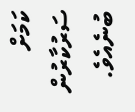ކަމަށް ސަރުކާރުން ބުނެއެވެ.